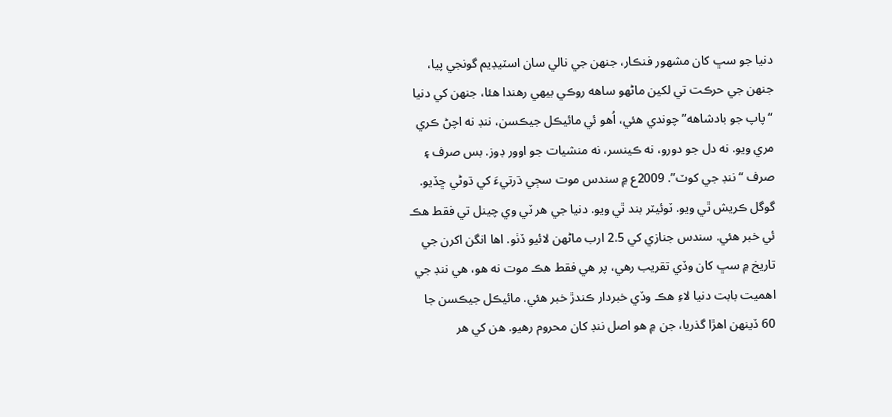دنيا جو سڀ کان مشهور فنڪار، جنهن جي نالي سان اسٽيڊيم گونجي پيا، جنهن جي حرڪت تي لکين ماڻهو ساهه روڪي بيهي رهندا هئا، جنهن کي دنيا “پاپ جو بادشاهه” چوندي هئي، اُهو ئي مائيڪل جيڪسن، ننڊ نه اچڻ ڪري مري ويو. نه دل جو دورو، نه ڪينسر، نه منشيات جو اوور ڊوز. بس صرف ۽ صرف “ننڊ جي کوٽ”. 2009ع ۾ سندس موت سڄي ڌرتيءَ کي ڌوڻي ڇڏيو. گوگل ڪريش ٿي ويو. ٽوئيٽر بند ٿي ويو. دنيا جي هر ٽي وي چينل تي فقط هڪ ئي خبر هئي. سندس جنازي کي 2.5 ارب ماڻهن لائيو ڏٺو. اها انگن اکرن جي تاريخ ۾ سڀ کان وڏي تقريب رهي، پر هي فقط هڪ موت نه هو، هي ننڊ جي اهميت بابت دنيا لاءِ هڪ وڏي خبردار ڪندڙ خبر هئي. مائيڪل جيڪسن جا 60 ڏينهن اهڙا گذريا، جن ۾ هو اصل ننڊ کان محروم رهيو. هن کي هر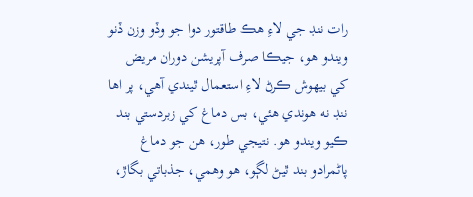رات ننڊ جي لاءِ هڪ طاقتور دوا جو وڏو وزن ڏنو ويندو هو، جيڪا صرف آپريشن دوران مريض کي بيهوش ڪرڻ لاءِ استعمال ٿيندي آهي، پر اها ننڊ نه هوندي هئي، بس دماغ کي زبردستي بند ڪيو ويندو هو. نتيجي طور، هن جو دماغ پاڻمرادو بند ٿيڻ لڳو، هو وھمي، جذباتي بگاڙ،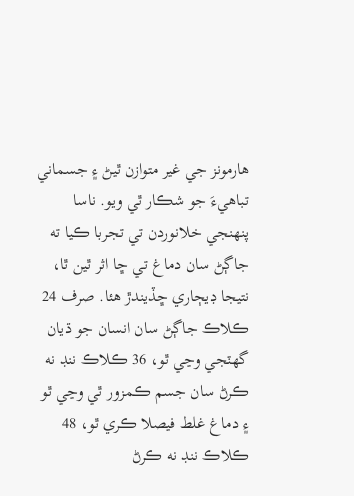هارمونز جي غير متوازن ٿيڻ ۽ جسماني تباهيءَ جو شڪار ٿي ويو. ناسا پنهنجي خلانوردن تي تجربا ڪيا ته جاڳڻ سان دماغ تي ڇا اثر ٿين ٿا، نتيجا ڊيڄاري ڇڏيندڙ هئا. صرف 24 ڪلاڪ جاڳڻ سان انسان جو ڌيان گهٽجي وڃي ٿو، 36 ڪلاڪ ننڊ نه ڪرڻ سان جسم ڪمزور ٿي وڃي ٿو ۽ دماغ غلط فيصلا ڪري ٿو، 48 ڪلاڪ ننڊ نه ڪرڻ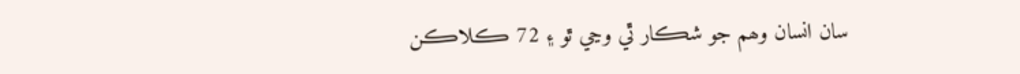سان انسان وھم جو شڪار ٿي وڃي ٿو ۽ 72 ڪلاڪن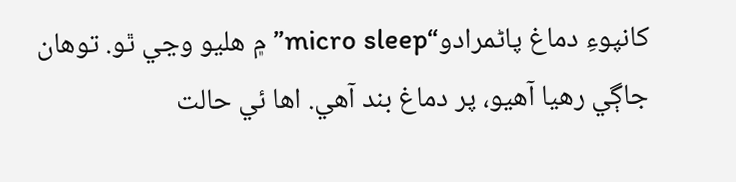کانپوءِ دماغ پاڻمرادو“micro sleep” ۾ هليو وڃي ٿو. توهان جاڳي رهيا آهيو، پر دماغ بند آهي. اها ئي حالت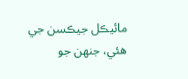مائيڪل جيڪسن جي هئي، جنهن جو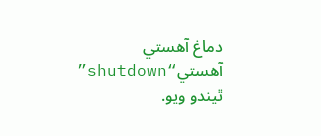دماغ آهستي آهستي“shutdown” ٿيندو ويو.